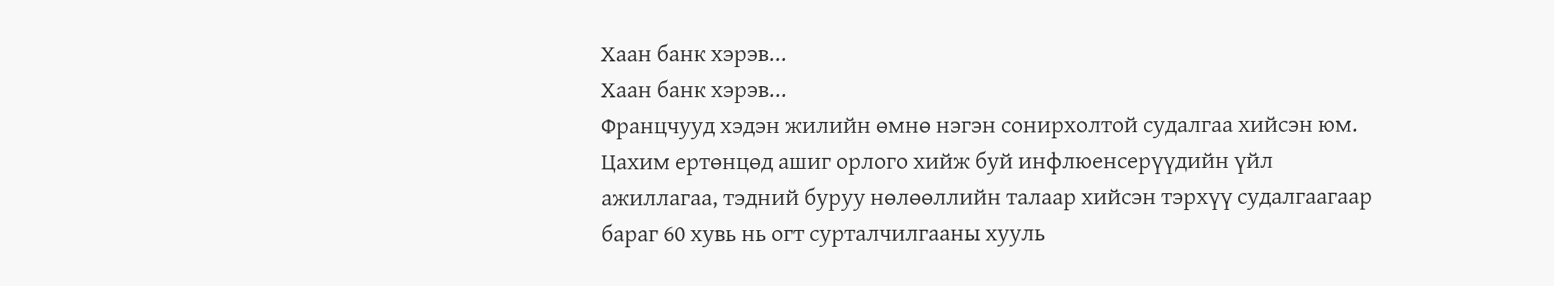Хаан банк хэрэв...
Хаан банк хэрэв...
Францчууд хэдэн жилийн өмнө нэгэн сонирхолтой судалгаа хийсэн юм. Цахим ертөнцөд ашиг орлого хийж буй инфлюенсерүүдийн үйл ажиллагаа, тэдний буруу нөлөөллийн талаар хийсэн тэрхүү судалгаагаар бараг 60 хувь нь огт сурталчилгааны хууль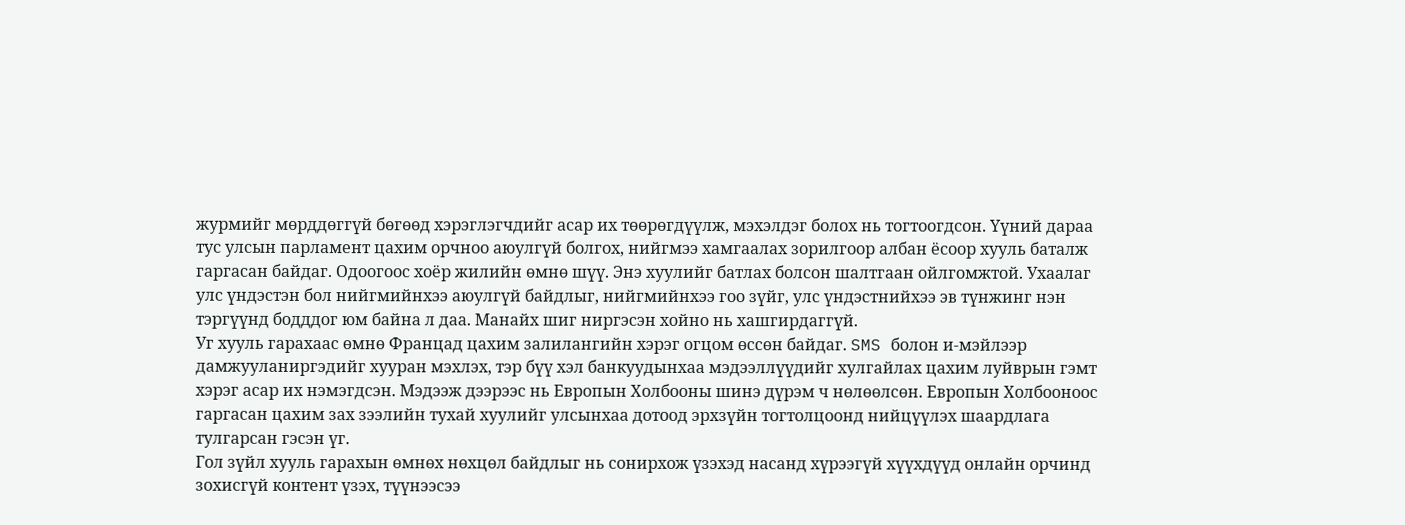журмийг мөрддөггүй бөгөөд хэрэглэгчдийг асар их төөрөгдүүлж, мэхэлдэг болох нь тогтоогдсон. Үүний дараа тус улсын парламент цахим орчноо аюулгүй болгох, нийгмээ хамгаалах зорилгоор албан ёсоор хууль баталж гаргасан байдаг. Одоогоос хоёр жилийн өмнө шүү. Энэ хуулийг батлах болсон шалтгаан ойлгомжтой. Ухаалаг улс үндэстэн бол нийгмийнхээ аюулгүй байдлыг, нийгмийнхээ гоо зүйг, улс үндэстнийхээ эв түнжинг нэн тэргүүнд бодддог юм байна л даа. Манайх шиг ниргэсэн хойно нь хашгирдаггүй.
Уг хууль гарахаас өмнө Францад цахим залилангийн хэрэг огцом өссөн байдаг. SMS болон и-мэйлээр дамжууланиргэдийг хууран мэхлэх, тэр бүү хэл банкуудынхаа мэдээллүүдийг хулгайлах цахим луйврын гэмт хэрэг асар их нэмэгдсэн. Мэдээж дээрээс нь Европын Холбооны шинэ дүрэм ч нөлөөлсөн. Европын Холбооноос гаргасан цахим зах зээлийн тухай хуулийг улсынхаа дотоод эрхзүйн тогтолцоонд нийцүүлэх шаардлага тулгарсан гэсэн үг.
Гол зүйл хууль гарахын өмнөх нөхцөл байдлыг нь сонирхож үзэхэд насанд хүрээгүй хүүхдүүд онлайн орчинд зохисгүй контент үзэх, түүнээсээ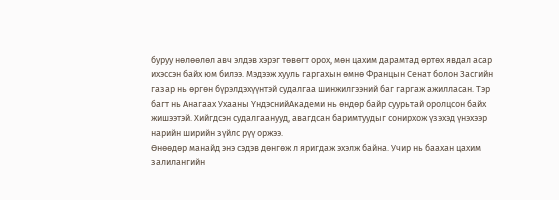буруу нөлөөлөл авч элдэв хэрэг төвөгт орох, мөн цахим дарамтад өртөх явдал асар ихэссэн байх юм билээ. Мэдээж хууль гаргахын өмнө Францын Сенат болон Засгийн газар нь өргөн бүрэлдэхүүнтэй судалгаа шинжилгээний баг гаргаж ажилласан. Тэр багт нь Анагаах Ухааны ҮндэснийАкадеми нь өндөр байр суурьтай оролцсон байх жишээтэй. Хийгдсэн судалгаанууд, авагдсан баримтуудыг сонирхож үзэхэд үнэхээр нарийн ширийн зүйлс рүү оржээ.
Өнөөдөр манайд энэ сэдэв дөнгөж л яригдаж эхэлж байна. Учир нь баахан цахим залилангийн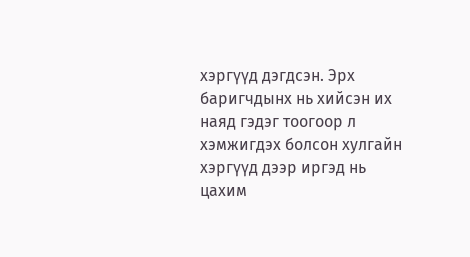хэргүүд дэгдсэн. Эрх баригчдынх нь хийсэн их наяд гэдэг тоогоор л хэмжигдэх болсон хулгайн хэргүүд дээр иргэд нь цахим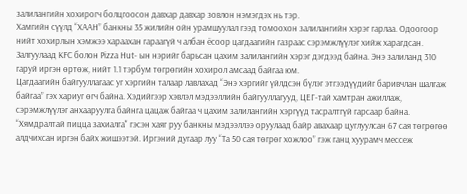залилангийн хохирогч болцгоосон давхар давхар зовлон нэмэгдэх нь тэр.
Хамгийн сүүлд “ХААН” банкны 35 жилийн ойн урамшуулал гээд томоохон залилангийн хэрэг гарлаа. Одоогоор нийт хохирлын хэмжээ хараахан гараагүй ч албан ёсоор цагдаагийн газраас сэрэмжлүүлэг хийж харагдсан. Залгуулаад KFC болон Pizza Hut- ын нэрийг барьсан цахим залилангийн хэрэг дэгдээд байна. Энэ залиланд 310 гаруй иргэн өртөж, нийт 1.1 тэрбум төгрөгийн хохирол амсаад байгаа юм.
Цагдаагийн байгууллагаас уг хэргийн талаар лавлахад “Энэ хэргийг үйлдсэн бүлэг этгээдүүдийг баривчлан шалгаж байгаа” гэх хариуг өгч байна. Хэдийгээр хэвлэл мэдээллийн байгууллагууд, ЦЕГ-тай хамтран ажиллаж, сэрэмжлүүлэг анхааруулга байнга цацаж байгаа ч цахим залилангийн хэргүүд тасралтгүй гарсаар байна.
“Хямдралтай пицца захиалга" гэсэн хаяг руу банкны мэдээллээ оруулаад байр авахаар цуглуулсан 67 сая төгрөгөө алдчихсан иргэн байх жишээтэй. Иргэний дугаар луу “Та 50 сая төгрөг хожлоо” гэж ганц хуурамч мессеж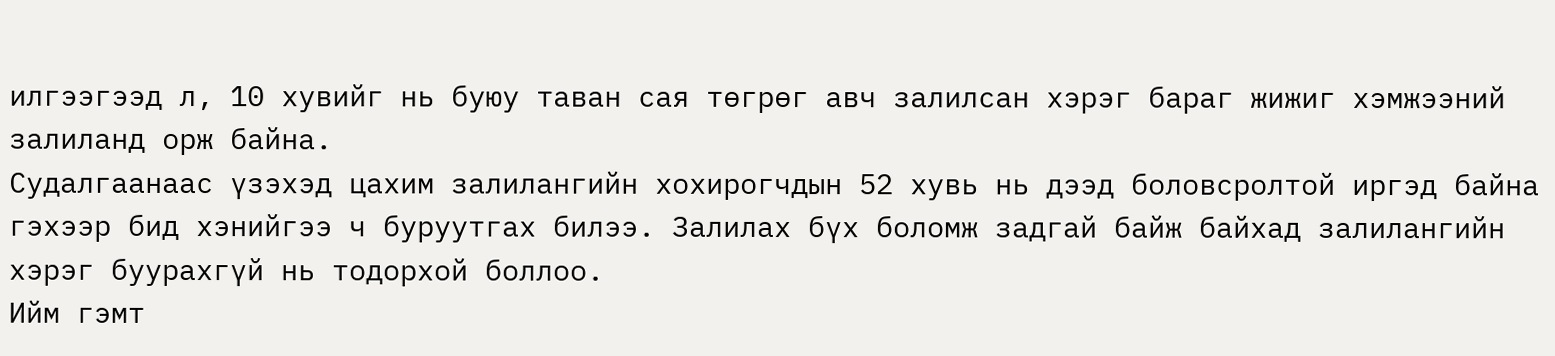илгээгээд л, 10 хувийг нь буюу таван сая төгрөг авч залилсан хэрэг бараг жижиг хэмжээний залиланд орж байна.
Судалгаанаас үзэхэд цахим залилангийн хохирогчдын 52 хувь нь дээд боловсролтой иргэд байна гэхээр бид хэнийгээ ч буруутгах билээ. Залилах бүх боломж задгай байж байхад залилангийн хэрэг буурахгүй нь тодорхой боллоо.
Ийм гэмт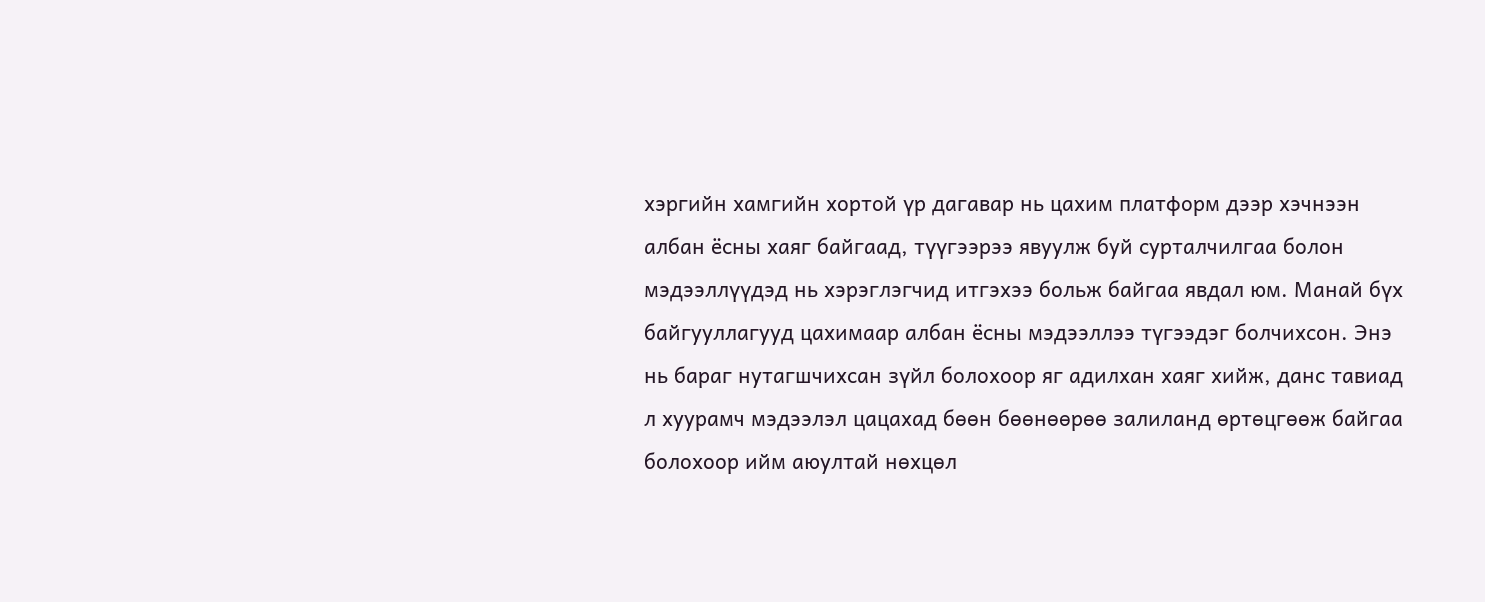хэргийн хамгийн хортой үр дагавар нь цахим платформ дээр хэчнээн албан ёсны хаяг байгаад, түүгээрээ явуулж буй сурталчилгаа болон мэдээллүүдэд нь хэрэглэгчид итгэхээ больж байгаа явдал юм. Манай бүх байгууллагууд цахимаар албан ёсны мэдээллээ түгээдэг болчихсон. Энэ нь бараг нутагшчихсан зүйл болохоор яг адилхан хаяг хийж, данс тавиад л хуурамч мэдээлэл цацахад бөөн бөөнөөрөө залиланд өртөцгөөж байгаа болохоор ийм аюултай нөхцөл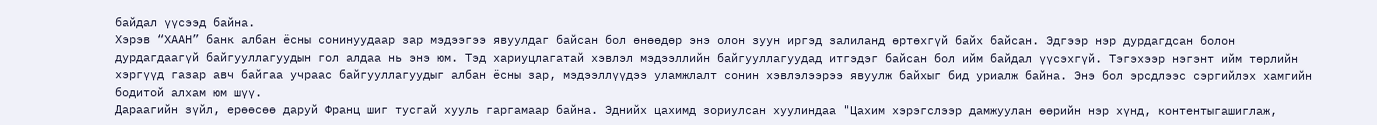байдал үүсээд байна.
Хэрэв “ХААН” банк албан ёсны сонинуудаар зар мэдээгээ явуулдаг байсан бол өнөөдөр энэ олон зуун иргэд залиланд өртөхгүй байх байсан. Эдгээр нэр дурдагдсан болон дурдагдаагүй байгууллагуудын гол алдаа нь энэ юм. Тэд хариуцлагатай хэвлэл мэдээллийн байгууллагуудад итгэдэг байсан бол ийм байдал үүсэхгүй. Тэгэхээр нэгэнт ийм төрлийн хэргүүд газар авч байгаа учраас байгууллагуудыг албан ёсны зар, мэдээллүүдээ уламжлалт сонин хэвлэлээрээ явуулж байхыг бид уриалж байна. Энэ бол эрсдлээс сэргийлэх хамгийн бодитой алхам юм шүү.
Дараагийн зүйл, ерөөсөө даруй Франц шиг тусгай хууль гаргамаар байна. Эднийх цахимд зориулсан хуулиндаа "Цахим хэрэгслээр дамжуулан өөрийн нэр хүнд, контентыгашиглаж,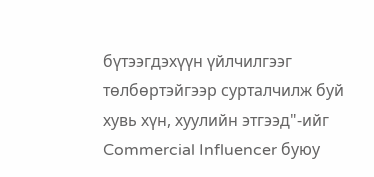бүтээгдэхүүн үйлчилгээг төлбөртэйгээр сурталчилж буй хувь хүн, хуулийн этгээд"-ийг Commercial Influencer буюу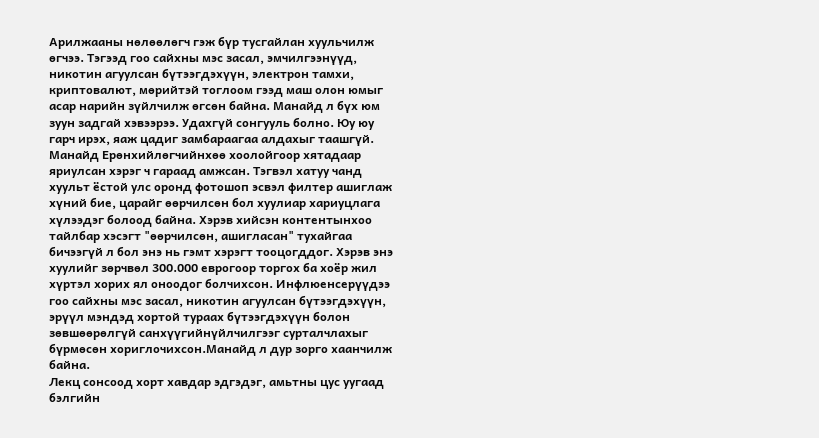Арилжааны нөлөөлөгч гэж бүр тусгайлан хуульчилж өгчээ. Тэгээд гоо сайхны мэс засал, эмчилгээнүүд, никотин агуулсан бүтээгдэхүүн, электрон тамхи, криптовалют, мөрийтэй тоглоом гээд маш олон юмыг асар нарийн зүйлчилж өгсөн байна. Манайд л бүх юм зуун задгай хэвээрээ. Удахгүй сонгууль болно. Юу юу гарч ирэх, яаж цадиг замбараагаа алдахыг таашгүй. Манайд Ерөнхийлөгчийнхөө хоолойгоор хятадаар яриулсан хэрэг ч гараад амжсан. Тэгвэл хатуу чанд хуульт ёстой улс оронд фотошоп эсвэл филтер ашиглаж хүний бие, царайг өөрчилсөн бол хуулиар хариуцлага хүлээдэг болоод байна. Хэрэв хийсэн контентынхоо тайлбар хэсэгт "өөрчилсөн, ашигласан" тухайгаа бичээгүй л бол энэ нь гэмт хэрэгт тооцогддог. Хэрэв энэ хуулийг зөрчвөл 300.000 еврогоор торгох ба хоёр жил хүртэл хорих ял оноодог болчихсон. Инфлюенсерүүдээ гоо сайхны мэс засал, никотин агуулсан бүтээгдэхүүн, эрүүл мэндэд хортой тураах бүтээгдэхүүн болон зөвшөөрөлгүй санхүүгийнүйлчилгээг сурталчлахыг бүрмөсөн хориглочихсон.Манайд л дур зорго хаанчилж байна.
Лекц сонсоод хорт хавдар эдгэдэг, амьтны цус уугаад бэлгийн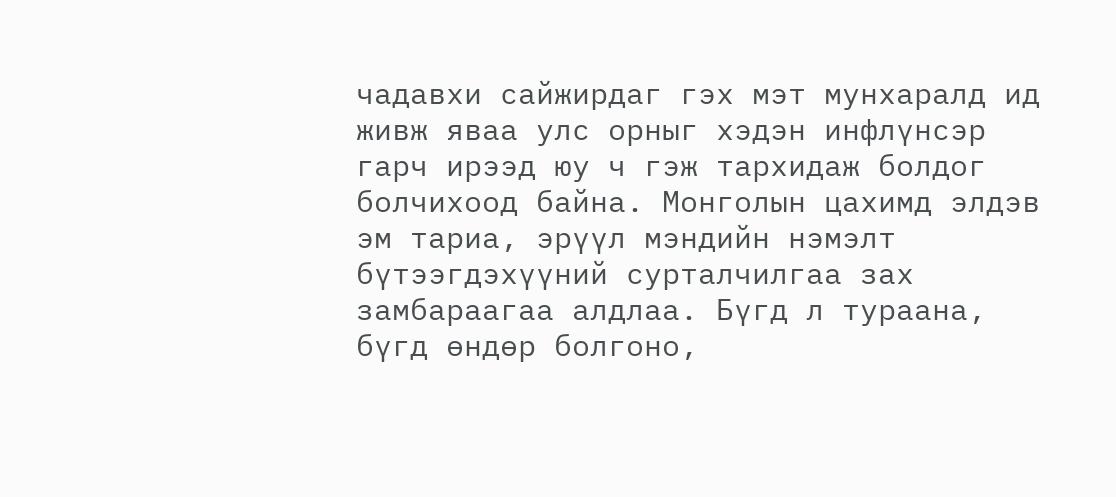чадавхи сайжирдаг гэх мэт мунхаралд ид живж яваа улс орныг хэдэн инфлүнсэр гарч ирээд юу ч гэж тархидаж болдог болчихоод байна. Монголын цахимд элдэв эм тариа, эрүүл мэндийн нэмэлт бүтээгдэхүүний сурталчилгаа зах замбараагаа алдлаа. Бүгд л тураана, бүгд өндөр болгоно,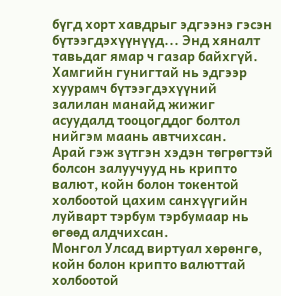бүгд хорт хавдрыг эдгээнэ гэсэн бүтээгдэхүүнүүд... Энд хяналт тавьдаг ямар ч газар байхгүй. Хамгийн гунигтай нь эдгээр хуурамч бүтээгдэхүүний залилан манайд жижиг асуудалд тооцогддог болтол нийгэм маань автчихсан.
Арай гэж зүтгэн хэдэн төгрөгтэй болсон залуучууд нь крипто валют, койн болон токентой холбоотой цахим санхүүгийн луйварт тэрбум тэрбумаар нь өгөөд алдчихсан.
Монгол Улсад виртуал хөрөнгө, койн болон крипто валюттай холбоотой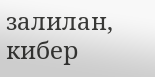залилан, кибер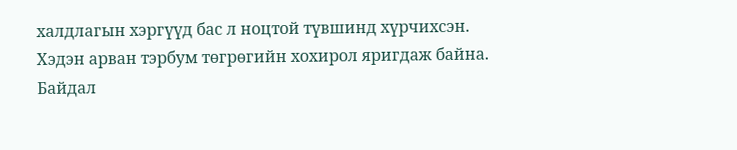халдлагын хэргүүд бас л ноцтой түвшинд хүрчихсэн. Хэдэн арван тэрбум төгрөгийн хохирол яригдаж байна.
Байдал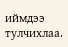иймдээ тулчихлаа.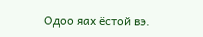Одоо яах ёстой вэ.